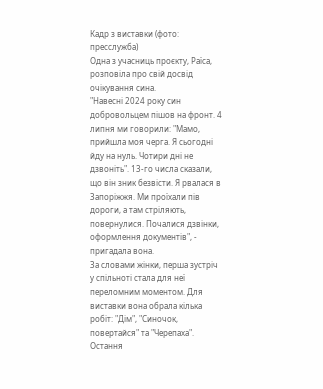Кадр з виставки (фото: пресслужба)
Одна з учасниць проєкту, Раїса, розповіла про свій досвід очікування сина.
"Навесні 2024 року син добровольцем пішов на фронт. 4 липня ми говорили: "Мамо, прийшла моя черга. Я сьогодні йду на нуль. Чотири дні не дзвоніть". 13-го числа сказали, що він зник безвісти. Я рвалася в Запоріжжя. Ми проїхали пів дороги, а там стріляють, повернулися. Почалися дзвінки, оформлення документів", - пригадала вона.
За словами жінки, перша зустріч у спільноті стала для неї переломним моментом. Для виставки вона обрала кілька робіт: "Дім", "Синочок, повертайся" та "Черепаха". Остання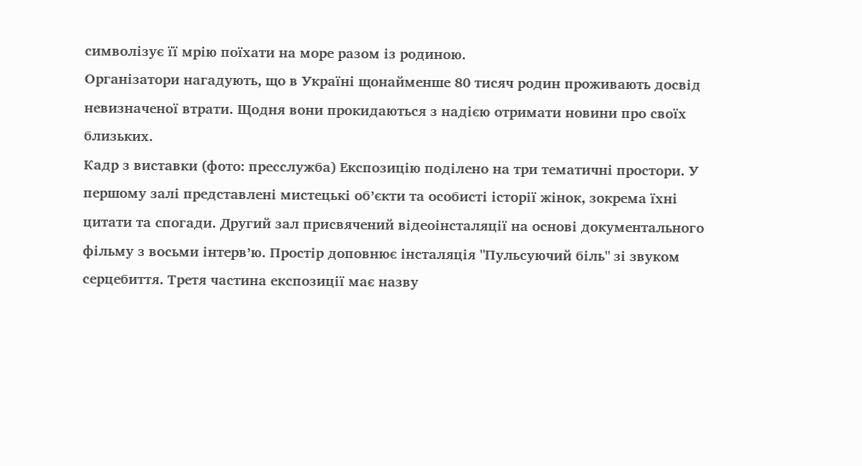символізує її мрію поїхати на море разом із родиною.
Організатори нагадують, що в Україні щонайменше 80 тисяч родин проживають досвід невизначеної втрати. Щодня вони прокидаються з надією отримати новини про своїх близьких.
Кадр з виставки (фото: пресслужба) Експозицію поділено на три тематичні простори. У першому залі представлені мистецькі об’єкти та особисті історії жінок, зокрема їхні цитати та спогади. Другий зал присвячений відеоінсталяції на основі документального фільму з восьми інтерв’ю. Простір доповнює інсталяція "Пульсуючий біль" зі звуком серцебиття. Третя частина експозиції має назву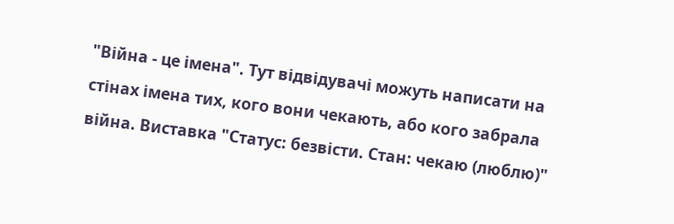"Війна - це імена". Тут відвідувачі можуть написати на стінах імена тих, кого вони чекають, або кого забрала війна. Виставка "Статус: безвісти. Стан: чекаю (люблю)"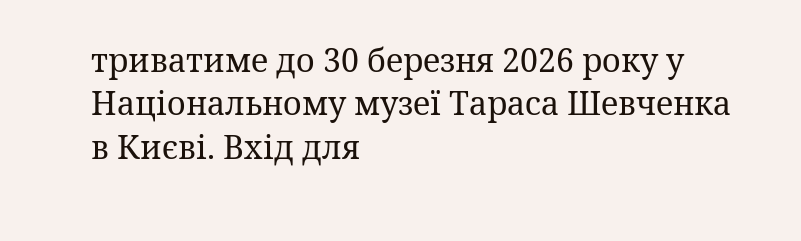триватиме до 30 березня 2026 року у Національному музеї Тараса Шевченка в Києві. Вхід для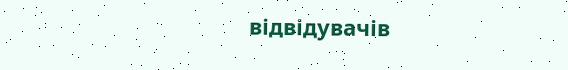відвідувачів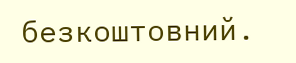безкоштовний.